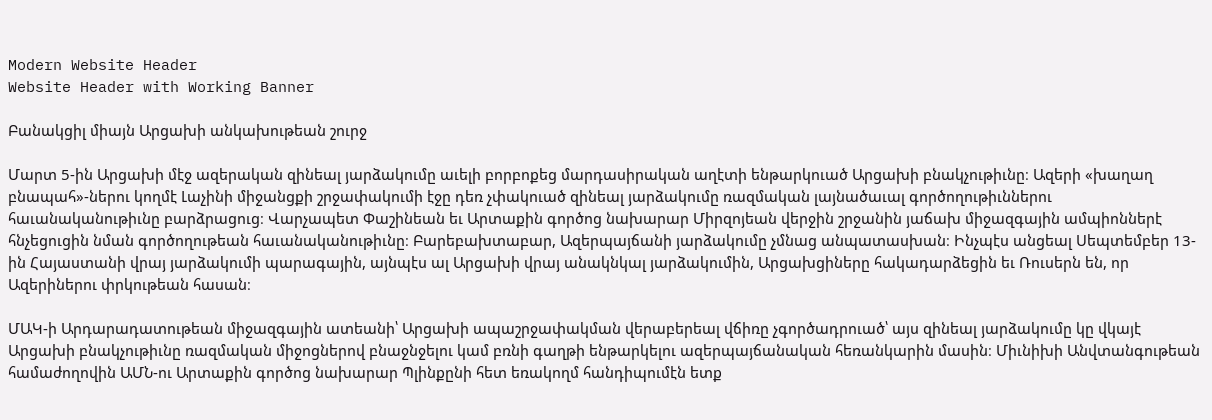Modern Website Header
Website Header with Working Banner

Բանակցիլ միայն Արցախի անկախութեան շուրջ

Մարտ 5-ին Արցախի մէջ ազերական զինեալ յարձակումը աւելի բորբոքեց մարդասիրական աղէտի ենթարկուած Արցախի բնակչութիւնը։ Ազերի «խաղաղ բնապահ»-ներու կողմէ Լաչինի միջանցքի շրջափակումի էջը դեռ չփակուած զինեալ յարձակումը ռազմական լայնածաւալ գործողութիւններու հաւանականութիւնը բարձրացուց։ Վարչապետ Փաշինեան եւ Արտաքին գործոց նախարար Միրզոյեան վերջին շրջանին յաճախ միջազգային ամպիոններէ հնչեցուցին նման գործողութեան հաւանականութիւնը։ Բարեբախտաբար, Ազերպայճանի յարձակումը չմնաց անպատասխան։ Ինչպէս անցեալ Սեպտեմբեր 13-ին Հայաստանի վրայ յարձակումի պարագային, այնպէս ալ Արցախի վրայ անակնկալ յարձակումին, Արցախցիները հակադարձեցին եւ Ռուսերն են, որ Ազերիներու փրկութեան հասան։

ՄԱԿ-ի Արդարադատութեան միջազգային ատեանի՝ Արցախի ապաշրջափակման վերաբերեալ վճիռը չգործադրուած՝ այս զինեալ յարձակումը կը վկայէ Արցախի բնակչութիւնը ռազմական միջոցներով բնաջնջելու կամ բռնի գաղթի ենթարկելու ազերպայճանական հեռանկարին մասին։ Միւնիխի Անվտանգութեան համաժողովին ԱՄՆ-ու Արտաքին գործոց նախարար Պլինքընի հետ եռակողմ հանդիպումէն ետք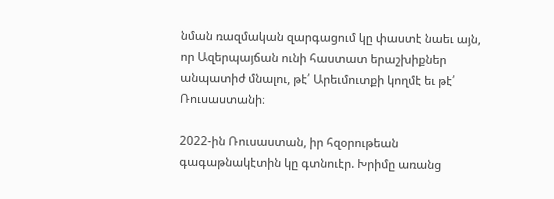նման ռազմական զարգացում կը փաստէ նաեւ այն, որ Ազերպայճան ունի հաստատ երաշխիքներ անպատիժ մնալու, թէ՛ Արեւմուտքի կողմէ եւ թէ՛ Ռուսաստանի։

2022-ին Ռուսաստան, իր հզօրութեան գագաթնակէտին կը գտնուէր. Խրիմը առանց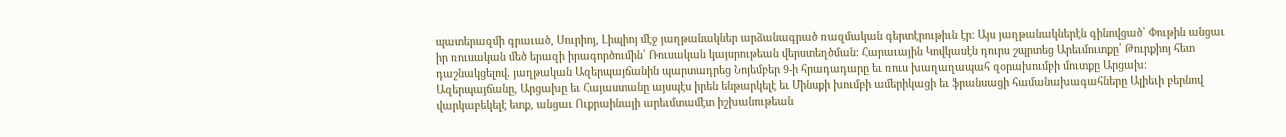պատերազմի գրաւած, Սուրիոյ, Լիպիոյ մէջ յաղթանակներ արձանագրած ռազմական գերտէրութիւն էր։ Այս յաղթանակներէն գինովցած՝ Փութին անցաւ իր ռուսական մեծ երազի իրագործումին՝ Ռուսական կայսրութեան վերստեղծման։ Հարաւային Կովկասէն դուրս շպրտեց Արեւմուտքը՝ Թուրքիոյ հետ դաշնակցելով. յաղթական Ազերպայճանին պարտադրեց Նոյեմբեր 9-ի հրադադարը եւ ռուս խաղաղապահ զօրախումբի մուտքը Արցախ։ Ազերպայճանը, Արցախը եւ Հայաստանը այսպէս իրեն ենթարկելէ եւ Մինսքի խումբի ամերիկացի եւ ֆրանսացի համանախագահները Ալիեւի բերնով վարկաբեկելէ ետք, անցաւ Ուքրաինայի արեւմտամէտ իշխանութեան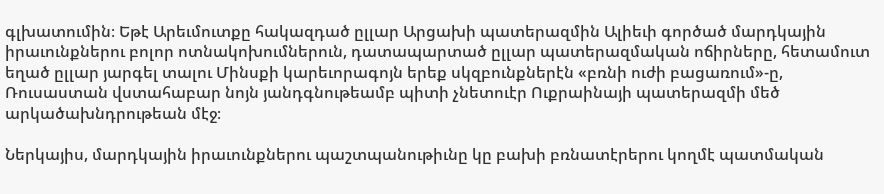գլխատումին։ Եթէ Արեւմուտքը հակազդած ըլլար Արցախի պատերազմին Ալիեւի գործած մարդկային իրաւունքներու բոլոր ոտնակոխումներուն, դատապարտած ըլլար պատերազմական ոճիրները, հետամուտ եղած ըլլար յարգել տալու Մինսքի կարեւորագոյն երեք սկզբունքներէն «բռնի ուժի բացառում»-ը, Ռուսաստան վստահաբար նոյն յանդգնութեամբ պիտի չնետուէր Ուքրաինայի պատերազմի մեծ արկածախնդրութեան մէջ։

Ներկայիս, մարդկային իրաւունքներու պաշտպանութիւնը կը բախի բռնատէրերու կողմէ պատմական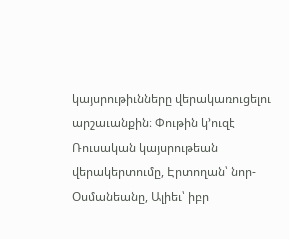կայսրութիւնները վերակառուցելու արշաւանքին։ Փութին կ՚ուզէ Ռուսական կայսրութեան վերակերտումը, Էրտողան՝ նոր-Օսմանեանը, Ալիեւ՝ իբր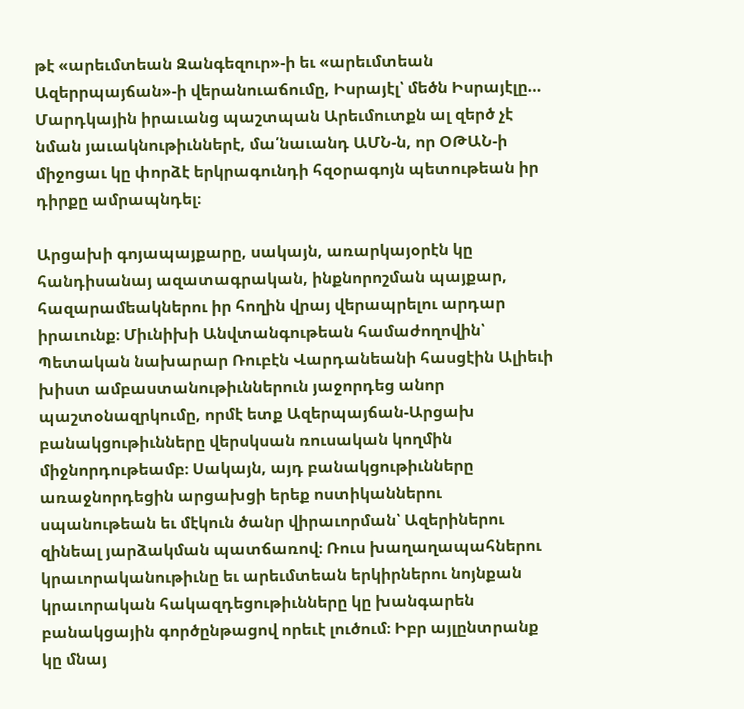թէ «արեւմտեան Զանգեզուր»-ի եւ «արեւմտեան Ազերրպայճան»-ի վերանուաճումը, Իսրայէլ՝ մեծն Իսրայէլը… Մարդկային իրաւանց պաշտպան Արեւմուտքն ալ զերծ չէ նման յաւակնութիւններէ, մա՛նաւանդ ԱՄՆ-ն, որ ՕԹԱՆ-ի միջոցաւ կը փորձէ երկրագունդի հզօրագոյն պետութեան իր դիրքը ամրապնդել։

Արցախի գոյապայքարը, սակայն, առարկայօրէն կը հանդիսանայ ազատագրական, ինքնորոշման պայքար, հազարամեակներու իր հողին վրայ վերապրելու արդար իրաւունք։ Միւնիխի Անվտանգութեան համաժողովին՝ Պետական նախարար Ռուբէն Վարդանեանի հասցէին Ալիեւի խիստ ամբաստանութիւններուն յաջորդեց անոր պաշտօնազրկումը, որմէ ետք Ազերպայճան-Արցախ բանակցութիւնները վերսկսան ռուսական կողմին միջնորդութեամբ։ Սակայն, այդ բանակցութիւնները առաջնորդեցին արցախցի երեք ոստիկաններու սպանութեան եւ մէկուն ծանր վիրաւորման՝ Ազերիներու զինեալ յարձակման պատճառով։ Ռուս խաղաղապահներու կրաւորականութիւնը եւ արեւմտեան երկիրներու նոյնքան կրաւորական հակազդեցութիւնները կը խանգարեն բանակցային գործընթացով որեւէ լուծում։ Իբր այլընտրանք կը մնայ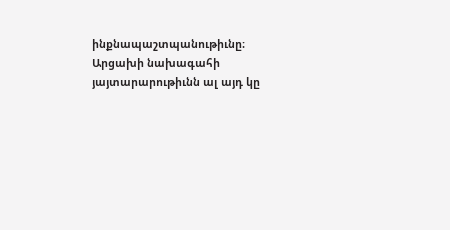ինքնապաշտպանութիւնը։ Արցախի նախագահի յայտարարութիւնն ալ այդ կը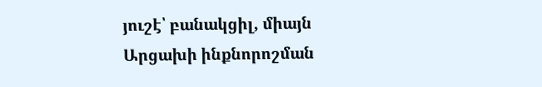յուշէ՝ բանակցիլ, միայն Արցախի ինքնորոշման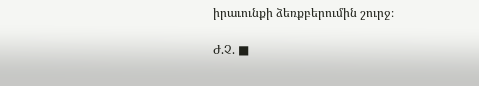իրաւունքի ձեռքբերումին շուրջ։

Ժ.Չ. ■